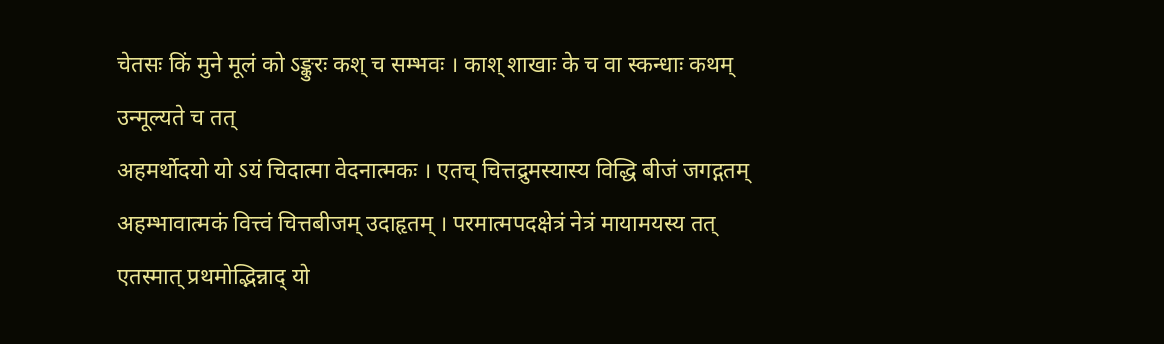चेतसः किं मुने मूलं को ऽङ्कुरः कश् च सम्भवः । काश् शाखाः के च वा स्कन्धाः कथम् उन्मूल्यते च तत्
अहमर्थोदयो यो ऽयं चिदात्मा वेदनात्मकः । एतच् चित्तद्रुमस्यास्य विद्धि बीजं जगद्गतम्
अहम्भावात्मकं वित्त्वं चित्तबीजम् उदाहृतम् । परमात्मपदक्षेत्रं नेत्रं मायामयस्य तत्
एतस्मात् प्रथमोद्भिन्नाद् यो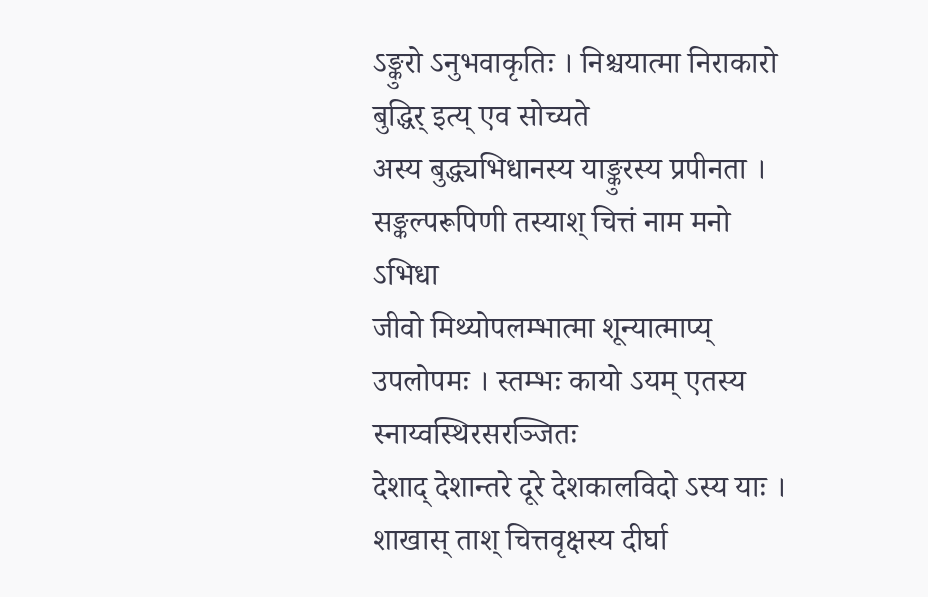ऽङ्कुरो ऽनुभवाकृतिः । निश्चयात्मा निराकारो बुद्धिर् इत्य् एव सोच्यते
अस्य बुद्ध्यभिधानस्य याङ्कुरस्य प्रपीनता । सङ्कल्परूपिणी तस्याश् चित्तं नाम मनो ऽभिधा
जीवो मिथ्योपलम्भात्मा शून्यात्माप्य् उपलोपमः । स्तम्भः कायो ऽयम् एतस्य स्नाय्वस्थिरसरञ्जितः
देशाद् देशान्तरे दूरे देशकालविदो ऽस्य याः । शाखास् ताश् चित्तवृक्षस्य दीर्घा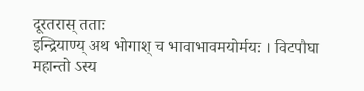दूरतरास् तताः
इन्द्रियाण्य् अथ भोगाश् च भावाभावमयोर्मयः । विटपौघा महान्तो ऽस्य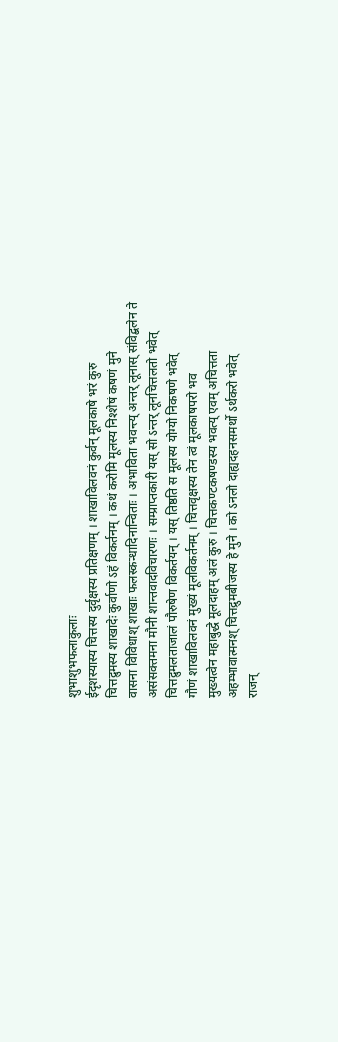शुभाशुभफलाकुलाः
ईदृशस्यास्य चित्तस्य दुर्वृक्षस्य प्रतिक्षणम् । शाखाविलवनं कुर्वन् मूलकाषे भरं कुरु
चित्तद्रुमस्य शाखादेः कुर्वाणो ऽहं विकर्तनम् । कथं करोमि मूलस्य निश्शेषं कषणं मुने
वासना विविधाश् शाखाः फलस्कन्धादिनान्विताः । अभाविता भवन्त्य् अन्तर् लूनास् संविद्बलेन ते
असंसक्तमना मौनी शान्तवादविचारणः । सम्प्राप्तकारी यस् सो ऽन्तर् लूनचित्तलतो भवेत्
चित्तद्रुमलताजालं पौरुषेण विकर्तयन् । यस् तिष्ठति स मूलस्य योग्यो निकषणे भवेत्
गौणं शाखाविलवनं मुख्यं मूलविकर्तनम् । चित्तवृक्षस्य तेन त्वं मूलकाषपरो भव
मुख्यत्वेन महाबुद्धे मूलदाहम् अलं कुरु । चित्तकण्टकषण्डस्य भवत्य् एवम् अचित्तता
अहम्भावात्मनश् चित्तद्रुमबीजस्य हे मुने । को ऽनलो दाह्यदहनसमर्थो ऽर्थकरो भवेत्
राजन्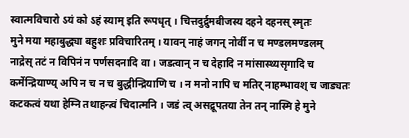स्वात्मविचारो ऽयं को ऽहं स्याम् इति रूपधृत् । चित्तदुर्द्रुमबीजस्य दहने दहनस् स्मृतः
मुने मया महाबुद्ध्या बहुशः प्रविचारितम् । यावन् नाहं जगन् नोर्वी न च मण्डलमण्डलम्
नाद्रेस् तटं न विपिनं न पर्णसदनादि वा । जडत्वान् न च देहादि न मांसास्थ्यसृगादि च
कर्मेन्द्रियाण्य् अपि न च न च बुद्धीन्द्रियाणि च । न मनो नापि च मतिर् नाहम्भावश् च जाड्यतः
कटकत्वं यथा हेम्नि तथाहन्त्वं चिदात्मनि । जडं त्व् असद्रूपतया तेन तन् नास्मि हे मुने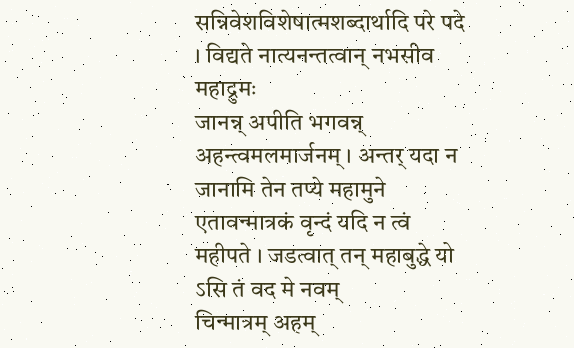सन्निवेशविशेषात्मशब्दार्थादि परे पदे । विद्यते नात्यनन्तत्वान् नभसीव महाद्रुमः
जानन्न् अपीति भगवन्न् अहन्त्वमलमार्जनम् । अन्तर् यदा न जानामि तेन तप्ये महामुने
एतावन्मात्रकं वृन्दं यदि न त्वं महीपते । जडत्वात् तन् महाबुद्धे यो ऽसि तं वद मे नवम्
चिन्मात्रम् अहम्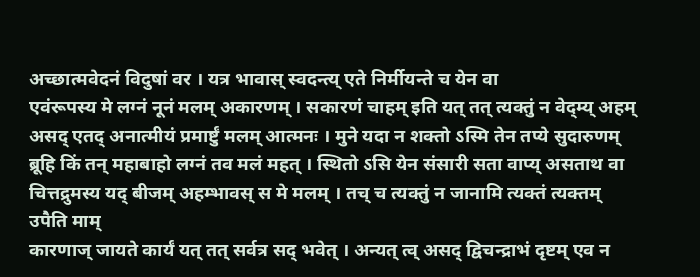अच्छात्मवेदनं विदुषां वर । यत्र भावास् स्वदन्त्य् एते निर्मीयन्ते च येन वा
एवंरूपस्य मे लग्नं नूनं मलम् अकारणम् । सकारणं चाहम् इति यत् तत् त्यक्तुं न वेद्म्य् अहम्
असद् एतद् अनात्मीयं प्रमार्ष्टुं मलम् आत्मनः । मुने यदा न शक्तो ऽस्मि तेन तप्ये सुदारुणम्
ब्रूहि किं तन् महाबाहो लग्नं तव मलं महत् । स्थितो ऽसि येन संसारी सता वाप्य् असताथ वा
चित्तद्रुमस्य यद् बीजम् अहम्भावस् स मे मलम् । तच् च त्यक्तुं न जानामि त्यक्तं त्यक्तम् उपैति माम्
कारणाज् जायते कार्यं यत् तत् सर्वत्र सद् भवेत् । अन्यत् त्व् असद् द्विचन्द्राभं दृष्टम् एव न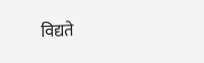विद्यते